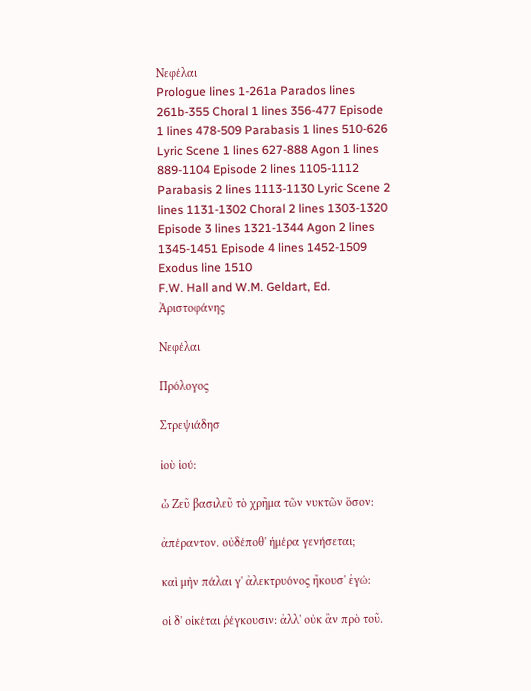Νεφέλαι
Prologue lines 1-261a Parados lines 261b-355 Choral 1 lines 356-477 Episode 1 lines 478-509 Parabasis 1 lines 510-626 Lyric Scene 1 lines 627-888 Agon 1 lines 889-1104 Episode 2 lines 1105-1112 Parabasis 2 lines 1113-1130 Lyric Scene 2 lines 1131-1302 Choral 2 lines 1303-1320 Episode 3 lines 1321-1344 Agon 2 lines 1345-1451 Episode 4 lines 1452-1509 Exodus line 1510
F.W. Hall and W.M. Geldart, Ed.
Ἀριστοφάνης

Νεφέλαι

Πρόλογος

Στρεψιάδησ

ἰοὺ ἰού:

ὦ Ζεῦ βασιλεῦ τὸ χρῆμα τῶν νυκτῶν ὅσον:

ἀπέραντον. οὐδέποθ' ἡμέρα γενήσεται;

καὶ μὴν πάλαι γ' ἀλεκτρυόνος ἤκουσ' ἐγώ:

οἱ δ' οἰκέται ῥέγκουσιν: ἀλλ' οὐκ ἂν πρὸ τοῦ.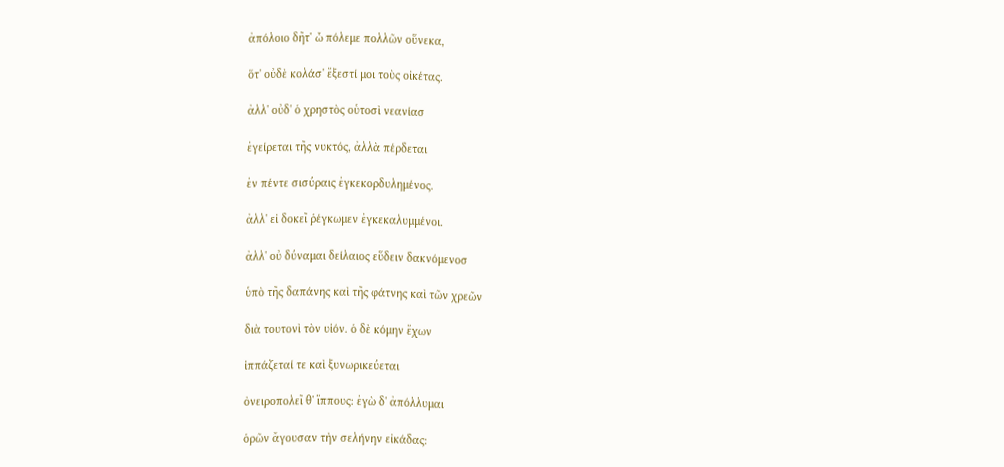ἀπόλοιο δῆτ' ὦ πόλεμε πολλῶν οὕνεκα,

ὅτ' οὐδὲ κολάσ' ἔξεστί μοι τοὺς οἰκέτας.

ἀλλ' οὐδ' ὁ χρηστὸς οὑτοσὶ νεανίασ

ἐγείρεται τῆς νυκτός, ἀλλὰ πέρδεται

ἐν πέντε σισύραις ἐγκεκορδυλημένος.

ἀλλ' εἰ δοκεῖ ῥέγκωμεν ἐγκεκαλυμμένοι.

ἀλλ' οὐ δύναμαι δείλαιος εὕδειν δακνόμενοσ

ὑπὸ τῆς δαπάνης καὶ τῆς φάτνης καὶ τῶν χρεῶν

διὰ τουτονὶ τὸν υἱόν. ὁ δὲ κόμην ἔχων

ἱππάζεταί τε καὶ ξυνωρικεύεται

ὀνειροπολεῖ θ' ἵππους: ἐγὼ δ' ἀπόλλυμαι

ὁρῶν ἄγουσαν τὴν σελήνην εἰκάδας: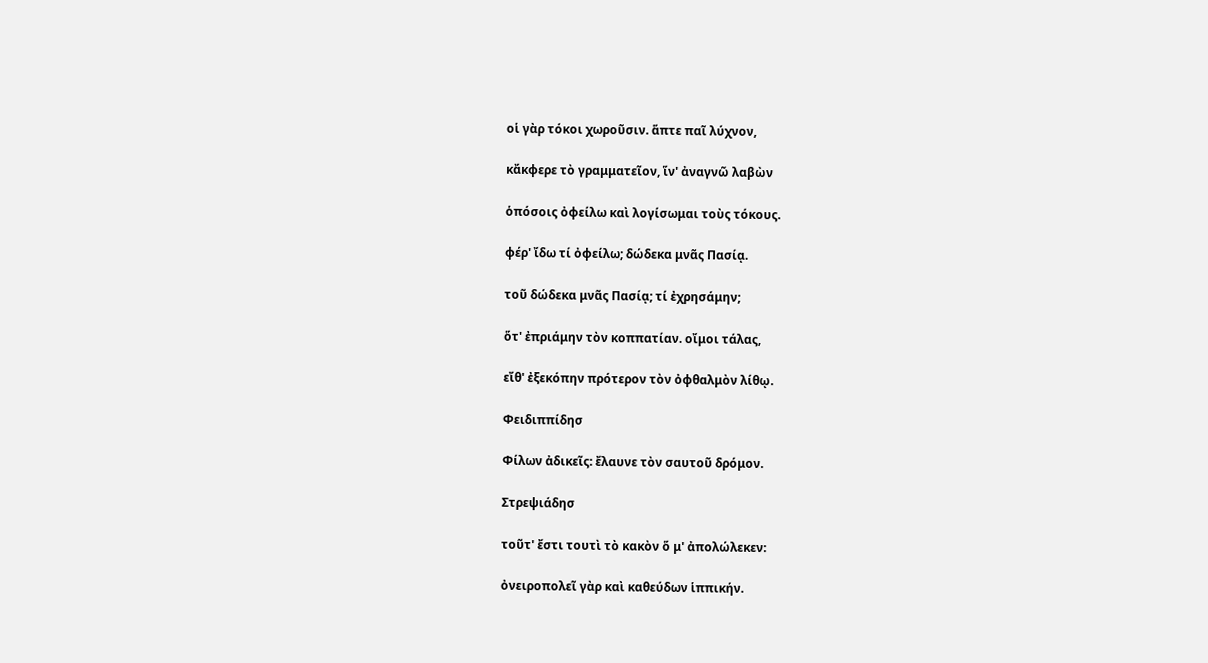οἱ γὰρ τόκοι χωροῦσιν. ἅπτε παῖ λύχνον,

κἄκφερε τὸ γραμματεῖον, ἵν' ἀναγνῶ λαβὼν

ὁπόσοις ὀφείλω καὶ λογίσωμαι τοὺς τόκους.

φέρ' ἴδω τί ὀφείλω; δώδεκα μνᾶς Πασίᾳ.

τοῦ δώδεκα μνᾶς Πασίᾳ; τί ἐχρησάμην;

ὅτ' ἐπριάμην τὸν κοππατίαν. οἴμοι τάλας,

εἴθ' ἐξεκόπην πρότερον τὸν ὀφθαλμὸν λίθῳ.

Φειδιππίδησ

Φίλων ἀδικεῖς: ἔλαυνε τὸν σαυτοῦ δρόμον.

Στρεψιάδησ

τοῦτ' ἔστι τουτὶ τὸ κακὸν ὅ μ' ἀπολώλεκεν:

ὀνειροπολεῖ γὰρ καὶ καθεύδων ἱππικήν.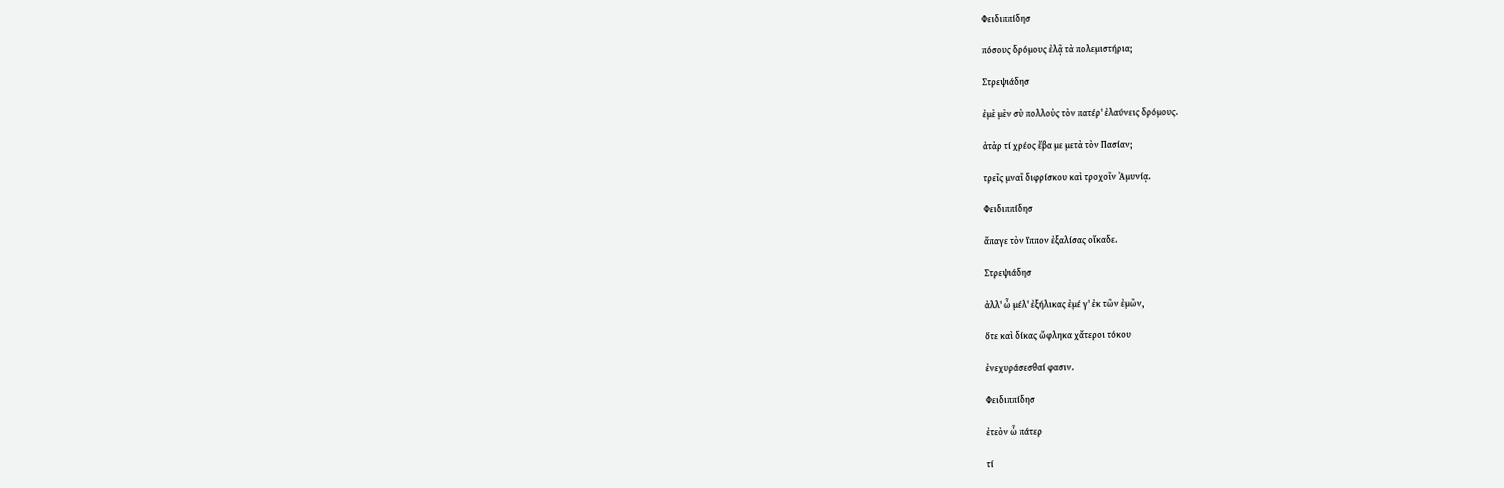Φειδιππίδησ

πόσους δρόμους ἐλᾷ τὰ πολεμιστήρια;

Στρεψιάδησ

ἐμὲ μὲν σὺ πολλοὺς τὸν πατέρ' ἐλαύνεις δρόμους.

ἀτὰρ τί χρέος ἔβα με μετὰ τὸν Πασίαν;

τρεῖς μναῖ διφρίσκου καὶ τροχοῖν Ἀμυνίᾳ.

Φειδιππίδησ

ἄπαγε τὸν ἵππον ἐξαλίσας οἴκαδε.

Στρεψιάδησ

ἀλλ' ὦ μέλ' ἐξήλικας ἐμέ γ' ἐκ τῶν ἐμῶν,

ὅτε καὶ δίκας ὤφληκα χἄτεροι τόκου

ἐνεχυράσεσθαί φασιν.

Φειδιππίδησ

ἐτεὸν ὦ πάτερ

τί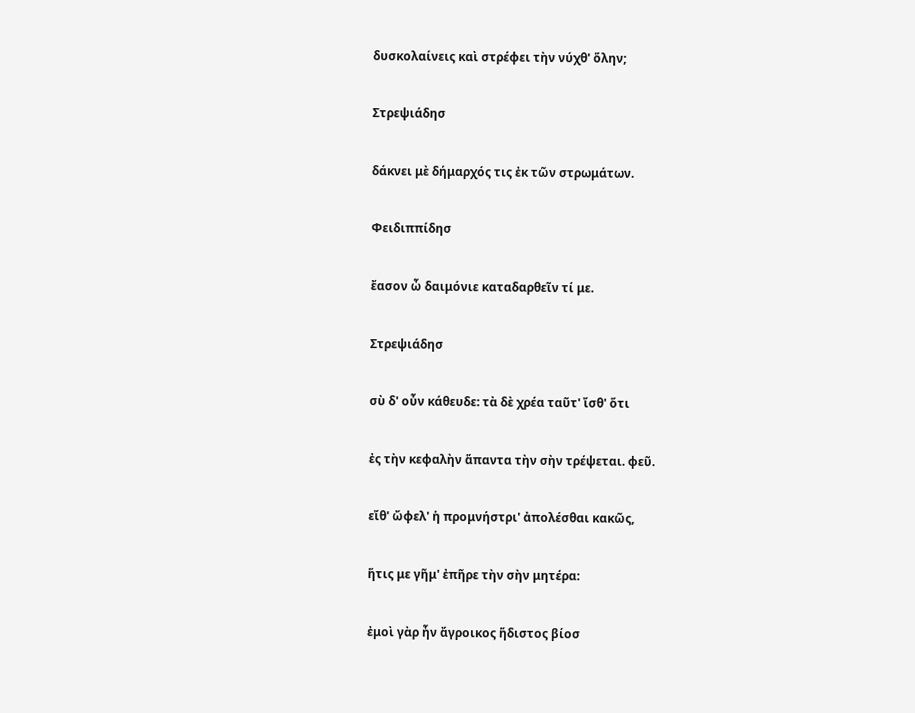δυσκολαίνεις καὶ στρέφει τὴν νύχθ' ὅλην;

Στρεψιάδησ

δάκνει μὲ δήμαρχός τις ἐκ τῶν στρωμάτων.

Φειδιππίδησ

ἔασον ὦ δαιμόνιε καταδαρθεῖν τί με.

Στρεψιάδησ

σὺ δ' οὖν κάθευδε: τὰ δὲ χρέα ταῦτ' ἴσθ' ὅτι

ἐς τὴν κεφαλὴν ἅπαντα τὴν σὴν τρέψεται. φεῦ.

εἴθ' ὤφελ' ἡ προμνήστρι' ἀπολέσθαι κακῶς,

ἥτις με γῆμ' ἐπῆρε τὴν σὴν μητέρα:

ἐμοὶ γὰρ ἦν ἄγροικος ἥδιστος βίοσ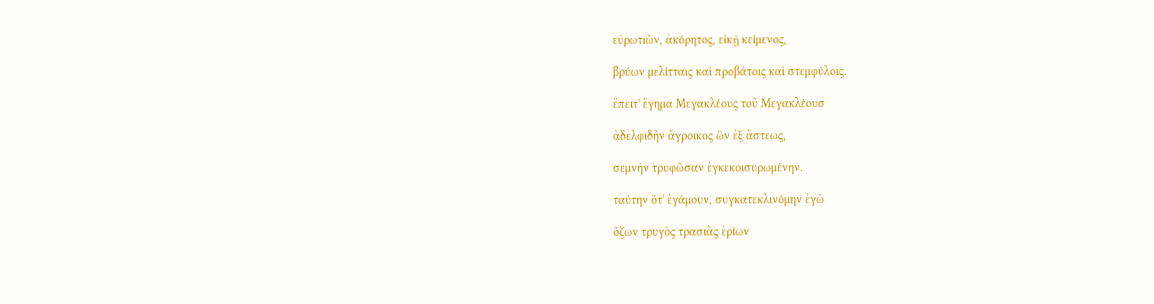εὐρωτιῶν, ἀκόρητος, εἰκῇ κείμενος,

βρύων μελίτταις καὶ προβάτοις καὶ στεμφύλοις.

ἔπειτ' ἔγημα Μεγακλέους τοῦ Μεγακλέουσ

ἀδελφιδῆν ἄγροικος ὣν ἐξ ἄστεως,

σεμνὴν τρυφῶσαν ἐγκεκοισυρωμένην.

ταύτην ὅτ' ἐγάμουν, συγκατεκλινόμην ἐγὼ

ὄζων τρυγὸς τρασιᾶς ἐρίων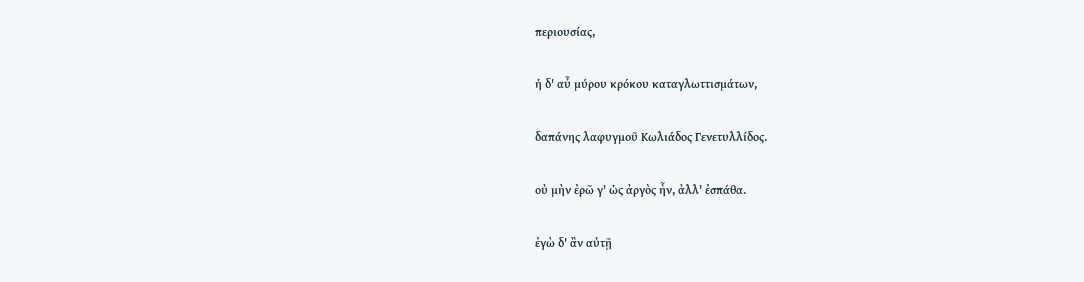περιουσίας,

ἡ δ' αὖ μύρου κρόκου καταγλωττισμάτων,

δαπάνης λαφυγμοῦ Κωλιάδος Γενετυλλίδος.

οὐ μὴν ἐρῶ γ' ὡς ἀργὸς ἦν, ἀλλ' ἐσπάθα.

ἐγὼ δ' ἂν αὐτῇ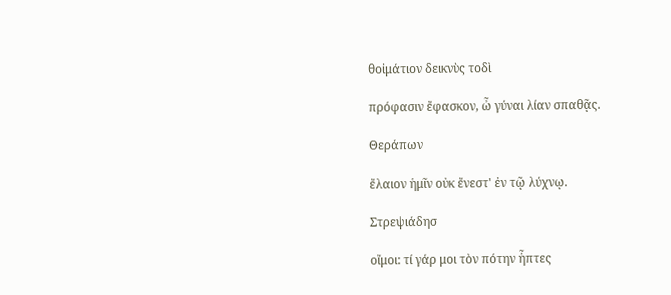θοἰμάτιον δεικνὺς τοδὶ

πρόφασιν ἔφασκον, ὦ γύναι λίαν σπαθᾷς.

Θεράπων

ἔλαιον ἡμῖν οὐκ ἔνεστ' ἐν τῷ λύχνῳ.

Στρεψιάδησ

οἴμοι: τί γάρ μοι τὸν πότην ἧπτες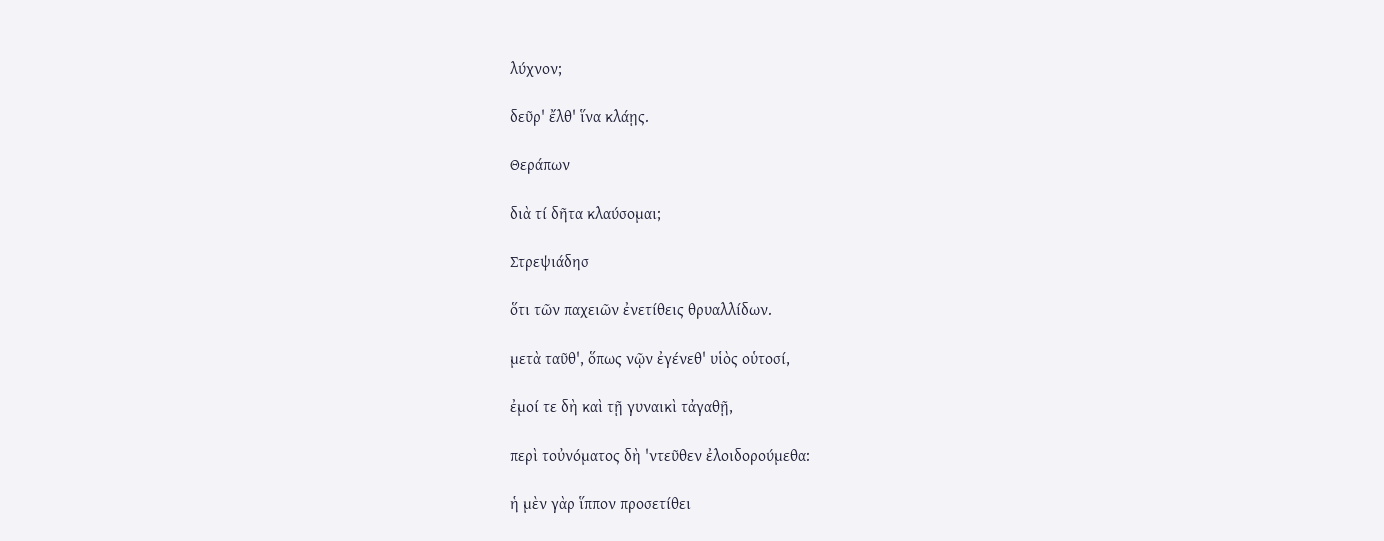λύχνον;

δεῦρ' ἔλθ' ἵνα κλάῃς.

Θεράπων

διὰ τί δῆτα κλαύσομαι;

Στρεψιάδησ

ὅτι τῶν παχειῶν ἐνετίθεις θρυαλλίδων.

μετὰ ταῦθ', ὅπως νῷν ἐγένεθ' υἱὸς οὑτοσί,

ἐμοί τε δὴ καὶ τῇ γυναικὶ τἀγαθῇ,

περὶ τοὐνόματος δὴ 'ντεῦθεν ἐλοιδορούμεθα:

ἡ μὲν γὰρ ἵππον προσετίθει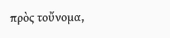πρὸς τοὔνομα,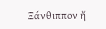Ξάνθιππον ἤ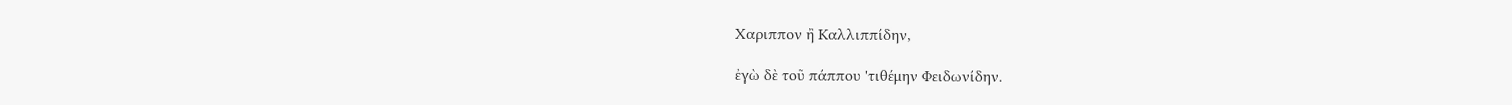Χαριππον ἢ Καλλιππίδην,

ἐγὼ δὲ τοῦ πάππου 'τιθέμην Φειδωνίδην.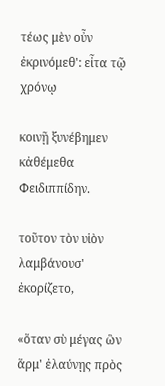τέως μὲν οὖν ἐκρινόμεθ': εἶτα τῷ χρόνῳ

κοινῇ ξυνέβημεν κἀθέμεθα Φειδιππίδην.

τοῦτον τὸν υἱὸν λαμβάνουσ' ἐκορίζετο,

«ὅταν σὺ μέγας ὣν ἅρμ' ἐλαύνῃς πρὸς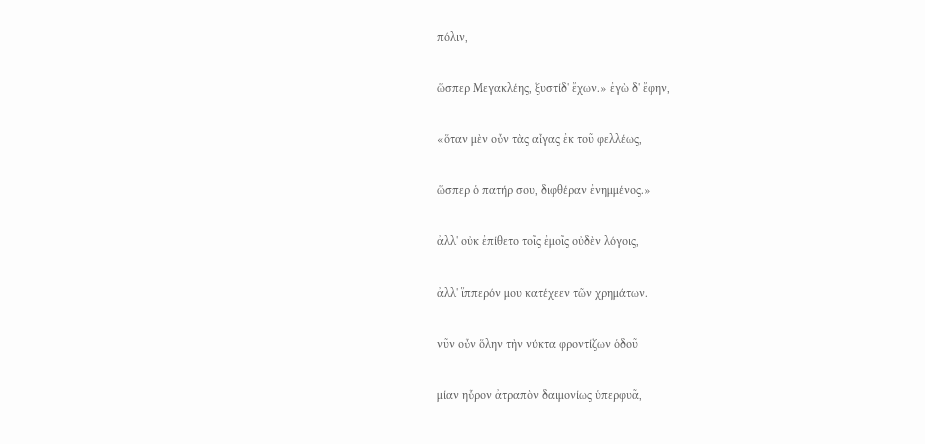πόλιν,

ὥσπερ Μεγακλέης, ξυστίδ' ἔχων.» ἐγὼ δ' ἔφην,

«ὅταν μὲν οὖν τὰς αἶγας ἐκ τοῦ φελλέως,

ὥσπερ ὁ πατήρ σου, διφθέραν ἐνημμένος.»

ἀλλ' οὐκ ἐπίθετο τοῖς ἐμοῖς οὐδὲν λόγοις,

ἀλλ' ἵππερόν μου κατέχεεν τῶν χρημάτων.

νῦν οὖν ὅλην τὴν νύκτα φροντίζων ὁδοῦ

μίαν ηὗρον ἀτραπὸν δαιμονίως ὑπερφυᾶ,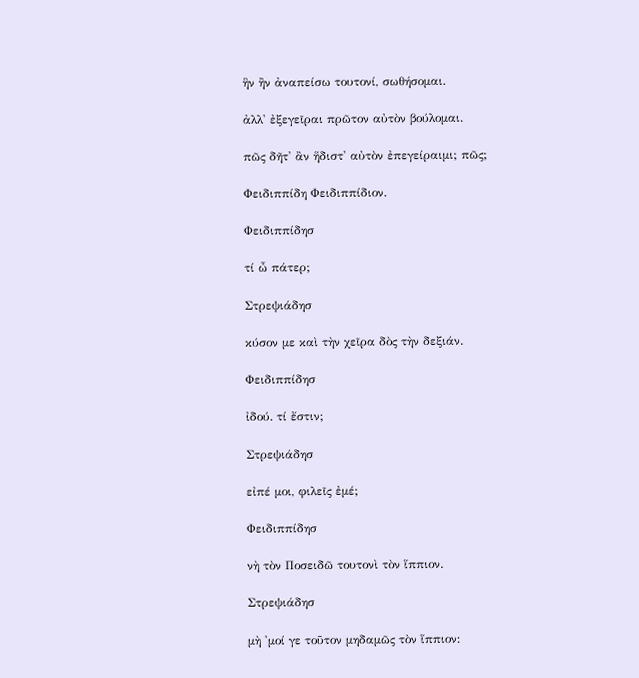ἣν ἢν ἀναπείσω τουτονί, σωθήσομαι.

ἀλλ' ἐξεγεῖραι πρῶτον αὐτὸν βούλομαι.

πῶς δῆτ' ἂν ἥδιστ' αὐτὸν ἐπεγείραιμι; πῶς;

Φειδιππίδη Φειδιππίδιον.

Φειδιππίδησ

τί ὦ πάτερ;

Στρεψιάδησ

κύσον με καὶ τὴν χεῖρα δὸς τὴν δεξιάν.

Φειδιππίδησ

ἰδού. τί ἔστιν;

Στρεψιάδησ

εἰπέ μοι, φιλεῖς ἐμέ;

Φειδιππίδησ

νὴ τὸν Ποσειδῶ τουτονὶ τὸν ἵππιον.

Στρεψιάδησ

μὴ 'μοί γε τοῦτον μηδαμῶς τὸν ἵππιον: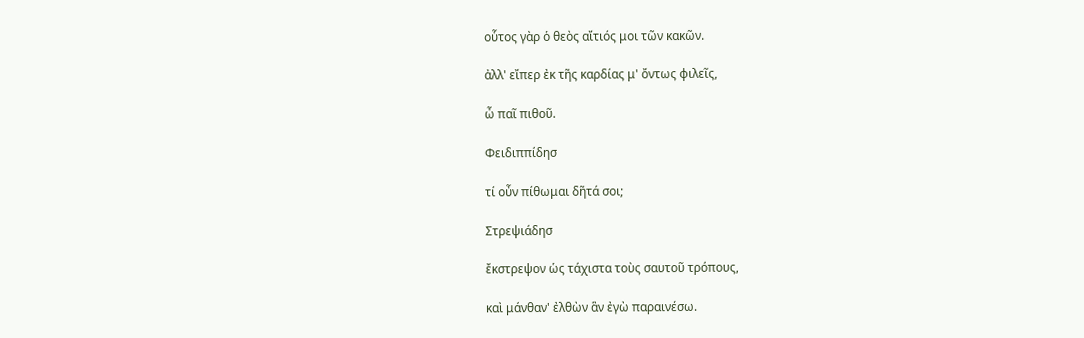οὗτος γὰρ ὁ θεὸς αἴτιός μοι τῶν κακῶν.

ἀλλ' εἴπερ ἐκ τῆς καρδίας μ' ὄντως φιλεῖς,

ὦ παῖ πιθοῦ.

Φειδιππίδησ

τί οὖν πίθωμαι δῆτά σοι;

Στρεψιάδησ

ἔκστρεψον ὡς τάχιστα τοὺς σαυτοῦ τρόπους,

καὶ μάνθαν' ἐλθὼν ἃν ἐγὼ παραινέσω.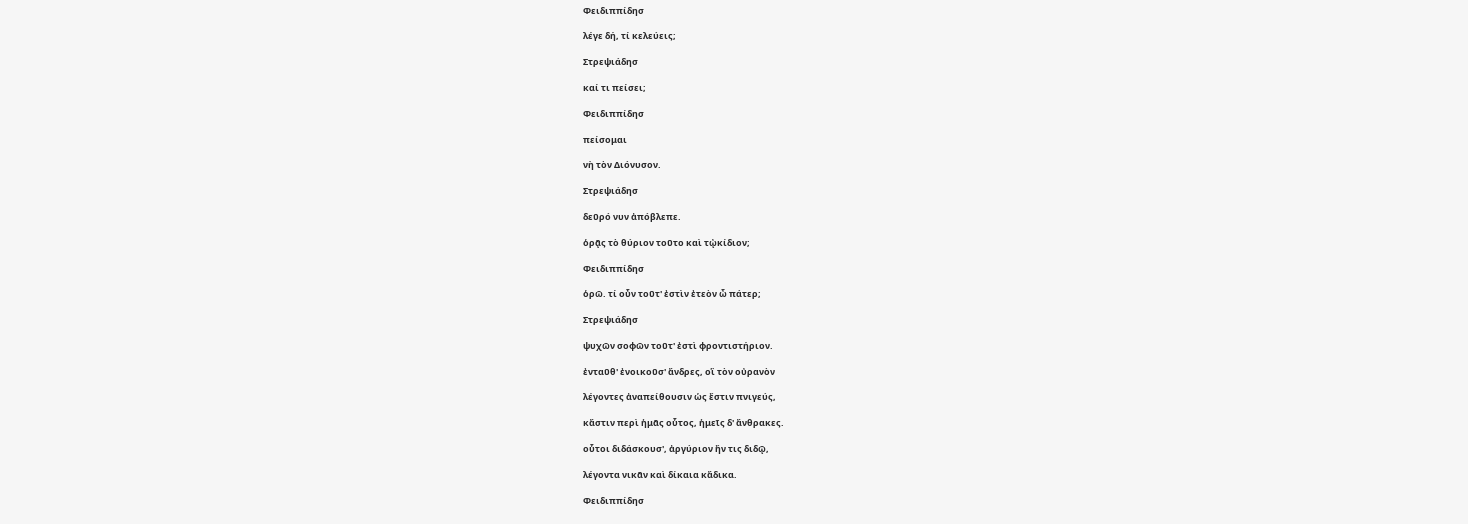Φειδιππίδησ

λέγε δή, τί κελεύεις;

Στρεψιάδησ

καί τι πείσει;

Φειδιππίδησ

πείσομαι

νὴ τὸν Διόνυσον.

Στρεψιάδησ

δεῦρό νυν ἀπόβλεπε.

ὁρᾷς τὸ θύριον τοῦτο καὶ τᾠκίδιον;

Φειδιππίδησ

ὁρῶ. τί οὖν τοῦτ' ἐστὶν ἐτεὸν ὦ πάτερ;

Στρεψιάδησ

ψυχῶν σοφῶν τοῦτ' ἐστὶ φροντιστήριον.

ἐνταῦθ' ἐνοικοῦσ' ἄνδρες, οἳ τὸν οὐρανὸν

λέγοντες ἀναπείθουσιν ὡς ἔστιν πνιγεύς,

κἄστιν περὶ ἡμᾶς οὗτος, ἡμεῖς δ' ἄνθρακες.

οὗτοι διδάσκουσ', ἀργύριον ἤν τις διδῷ,

λέγοντα νικᾶν καὶ δίκαια κἄδικα.

Φειδιππίδησ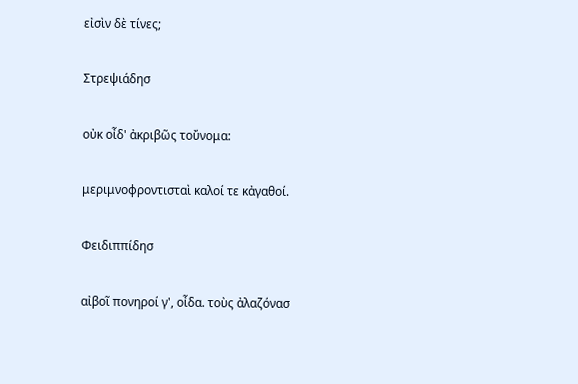εἰσὶν δὲ τίνες;

Στρεψιάδησ

οὐκ οἶδ' ἀκριβῶς τοὔνομα:

μεριμνοφροντισταὶ καλοί τε κἀγαθοί.

Φειδιππίδησ

αἰβοῖ πονηροί γ', οἶδα. τοὺς ἀλαζόνασ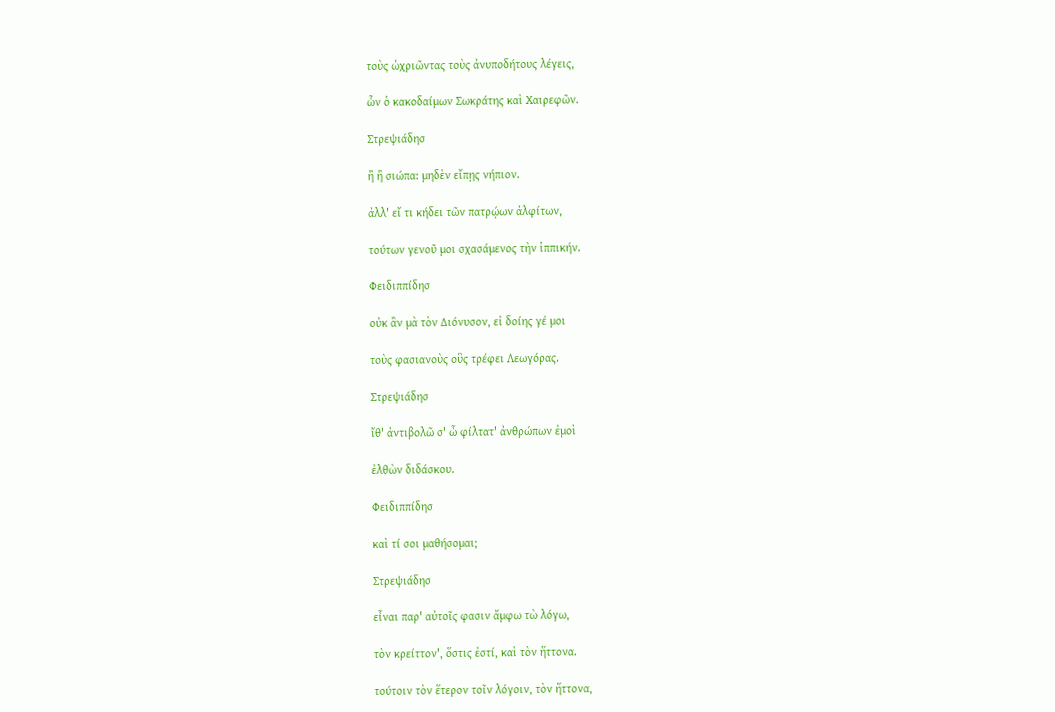τοὺς ὠχριῶντας τοὺς ἀνυποδήτους λέγεις,

ὧν ὁ κακοδαίμων Σωκράτης καὶ Χαιρεφῶν.

Στρεψιάδησ

ἢ ἢ σιώπα: μηδὲν εἴπῃς νήπιον.

ἀλλ' εἴ τι κήδει τῶν πατρῴων ἀλφίτων,

τούτων γενοῦ μοι σχασάμενος τὴν ἱππικήν.

Φειδιππίδησ

οὐκ ἂν μὰ τὸν Διόνυσον, εἰ δοίης γέ μοι

τοὺς φασιανοὺς οὓς τρέφει Λεωγόρας.

Στρεψιάδησ

ἴθ' ἀντιβολῶ σ' ὦ φίλτατ' ἀνθρώπων ἐμοὶ

ἐλθὼν διδάσκου.

Φειδιππίδησ

καὶ τί σοι μαθήσομαι;

Στρεψιάδησ

εἶναι παρ' αὐτοῖς φασιν ἄμφω τὼ λόγω,

τὸν κρείττον', ὅστις ἐστί, καὶ τὸν ἥττονα.

τούτοιν τὸν ἕτερον τοῖν λόγοιν, τὸν ἥττονα,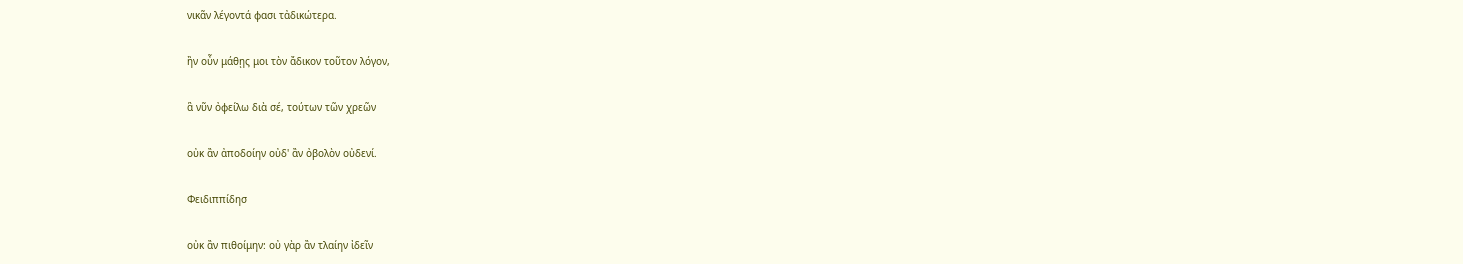νικᾶν λέγοντά φασι τἀδικώτερα.

ἢν οὖν μάθῃς μοι τὸν ἄδικον τοῦτον λόγον,

ἃ νῦν ὀφείλω διὰ σέ, τούτων τῶν χρεῶν

οὐκ ἂν ἀποδοίην οὐδ' ἂν ὀβολὸν οὐδενί.

Φειδιππίδησ

οὐκ ἂν πιθοίμην: οὐ γὰρ ἂν τλαίην ἰδεῖν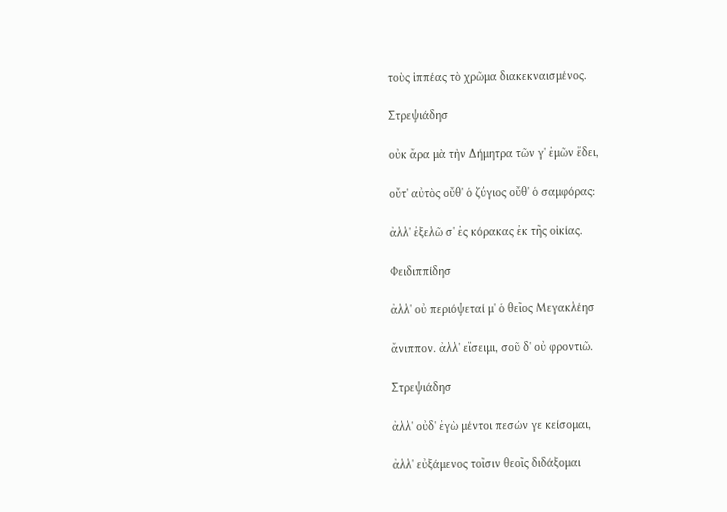τοὺς ἱππέας τὸ χρῶμα διακεκναισμένος.

Στρεψιάδησ

οὐκ ἄρα μὰ τὴν Δήμητρα τῶν γ' ἐμῶν ἔδει,

οὔτ' αὐτὸς οὔθ' ὁ ζύγιος οὔθ' ὁ σαμφόρας:

ἀλλ' ἐξελῶ σ' ἐς κόρακας ἐκ τῆς οἰκίας.

Φειδιππίδησ

ἀλλ' οὐ περιόψεταί μ' ὁ θεῖος Μεγακλέησ

ἄνιππον. ἀλλ' εἴσειμι, σοῦ δ' οὐ φροντιῶ.

Στρεψιάδησ

ἀλλ' οὐδ' ἐγὼ μέντοι πεσών γε κείσομαι,

ἀλλ' εὐξάμενος τοῖσιν θεοῖς διδάξομαι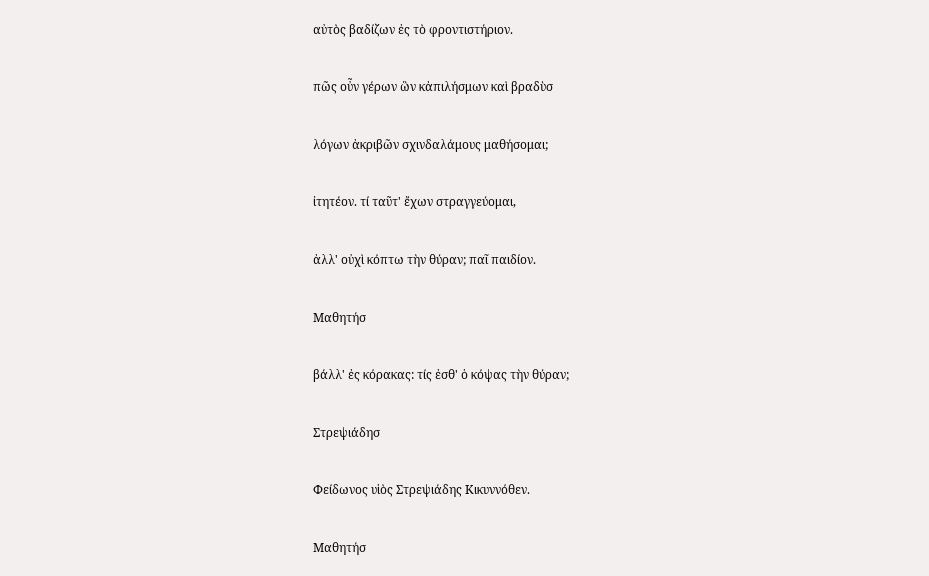αὐτὸς βαδίζων ἐς τὸ φροντιστήριον.

πῶς οὖν γέρων ὣν κἀπιλήσμων καὶ βραδὺσ

λόγων ἀκριβῶν σχινδαλάμους μαθήσομαι;

ἰτητέον. τί ταῦτ' ἔχων στραγγεύομαι,

ἀλλ' οὐχὶ κόπτω τὴν θύραν; παῖ παιδίον.

Μαθητήσ

βάλλ' ἐς κόρακας: τίς ἐσθ' ὁ κόψας τὴν θύραν;

Στρεψιάδησ

Φείδωνος υἱὸς Στρεψιάδης Κικυννόθεν.

Μαθητήσ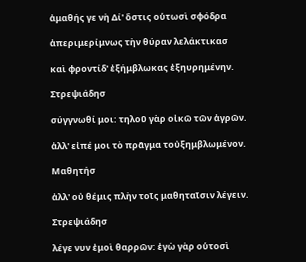ἀμαθής γε νὴ Δί' ὅστις οὑτωσὶ σφόδρα

ἀπεριμερίμνως τὴν θύραν λελάκτικασ

καὶ φροντίδ' ἐξήμβλωκας ἐξηυρημένην.

Στρεψιάδησ

σύγγνωθί μοι: τηλοῦ γὰρ οἰκῶ τῶν ἀγρῶν.

ἀλλ' εἰπέ μοι τὸ πρᾶγμα τοὐξημβλωμένον.

Μαθητήσ

ἀλλ' οὐ θέμις πλὴν τοῖς μαθηταῖσιν λέγειν.

Στρεψιάδησ

λέγε νυν ἐμοὶ θαρρῶν: ἐγὼ γὰρ οὑτοσὶ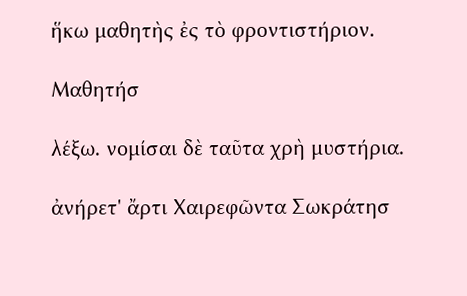ἥκω μαθητὴς ἐς τὸ φροντιστήριον.

Μαθητήσ

λέξω. νομίσαι δὲ ταῦτα χρὴ μυστήρια.

ἀνήρετ' ἄρτι Χαιρεφῶντα Σωκράτησ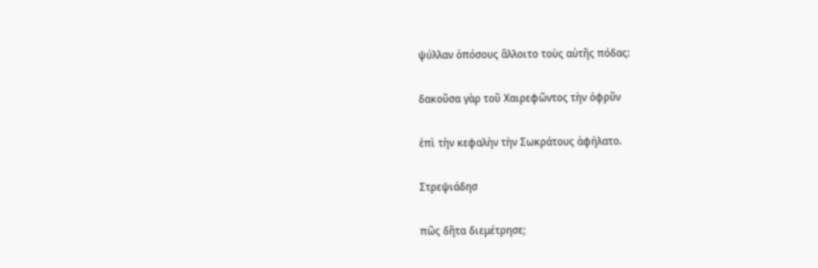ψύλλαν ὁπόσους ἅλλοιτο τοὺς αὑτῆς πόδας:

δακοῦσα γὰρ τοῦ Χαιρεφῶντος τὴν ὀφρῦν

ἐπὶ τὴν κεφαλὴν τὴν Σωκράτους ἀφήλατο.

Στρεψιάδησ

πῶς δῆτα διεμέτρησε;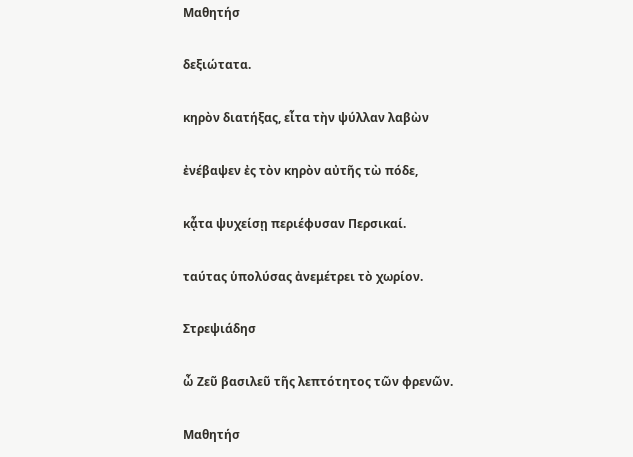Μαθητήσ

δεξιώτατα.

κηρὸν διατήξας, εἶτα τὴν ψύλλαν λαβὼν

ἐνέβαψεν ἐς τὸν κηρὸν αὐτῆς τὼ πόδε,

κᾆτα ψυχείσῃ περιέφυσαν Περσικαί.

ταύτας ὑπολύσας ἀνεμέτρει τὸ χωρίον.

Στρεψιάδησ

ὦ Ζεῦ βασιλεῦ τῆς λεπτότητος τῶν φρενῶν.

Μαθητήσ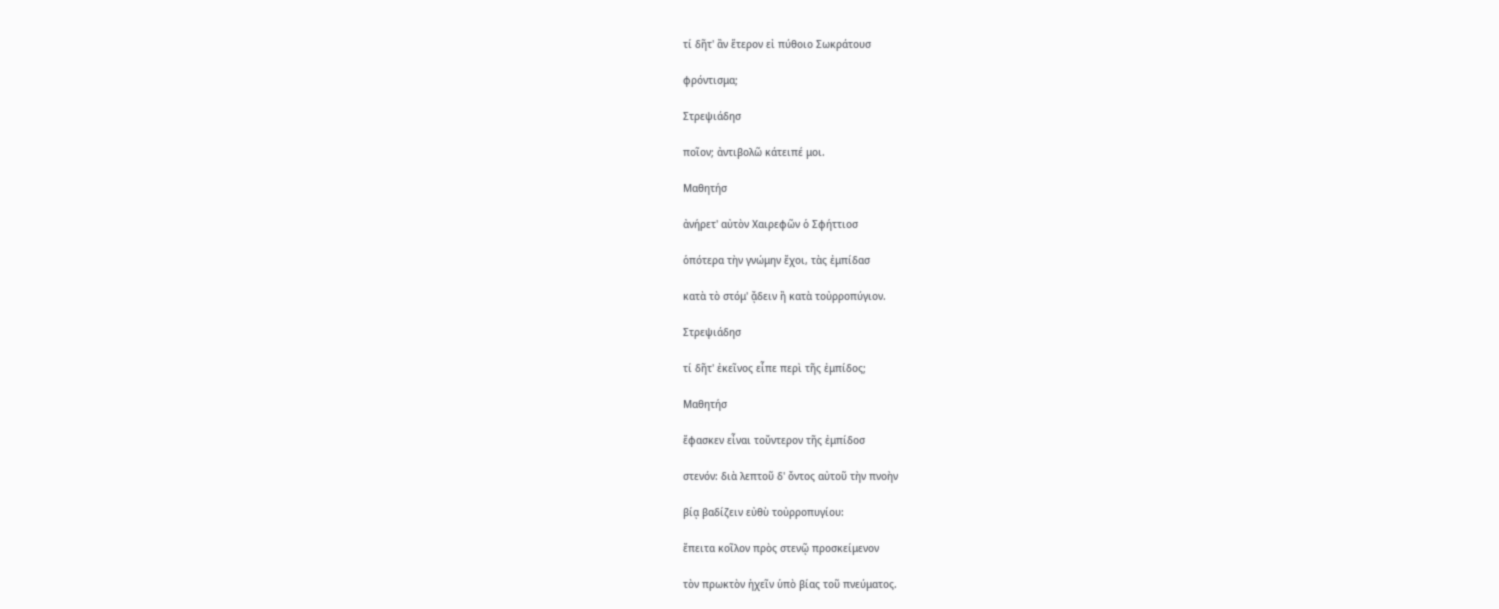τί δῆτ' ἂν ἕτερον εἰ πύθοιο Σωκράτουσ

φρόντισμα;

Στρεψιάδησ

ποῖον; ἀντιβολῶ κάτειπέ μοι.

Μαθητήσ

ἀνήρετ' αὐτὸν Χαιρεφῶν ὁ Σφήττιοσ

ὁπότερα τὴν γνώμην ἔχοι, τὰς ἐμπίδασ

κατὰ τὸ στόμ' ᾄδειν ἢ κατὰ τοὐρροπύγιον.

Στρεψιάδησ

τί δῆτ' ἐκεῖνος εἶπε περὶ τῆς ἐμπίδος;

Μαθητήσ

ἔφασκεν εἶναι τοὔντερον τῆς ἐμπίδοσ

στενόν: διὰ λεπτοῦ δ' ὄντος αὐτοῦ τὴν πνοὴν

βίᾳ βαδίζειν εὐθὺ τοὐρροπυγίου:

ἔπειτα κοῖλον πρὸς στενῷ προσκείμενον

τὸν πρωκτὸν ἠχεῖν ὑπὸ βίας τοῦ πνεύματος.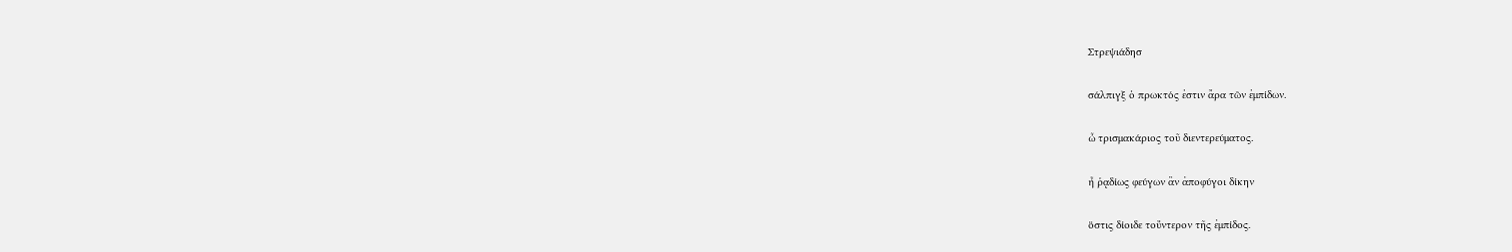Στρεψιάδησ

σάλπιγξ ὁ πρωκτός ἐστιν ἄρα τῶν ἐμπίδων.

ὦ τρισμακάριος τοῦ διεντερεύματος.

ἦ ῥᾳδίως φεύγων ἂν ἀποφύγοι δίκην

ὅστις δίοιδε τοὔντερον τῆς ἐμπίδος.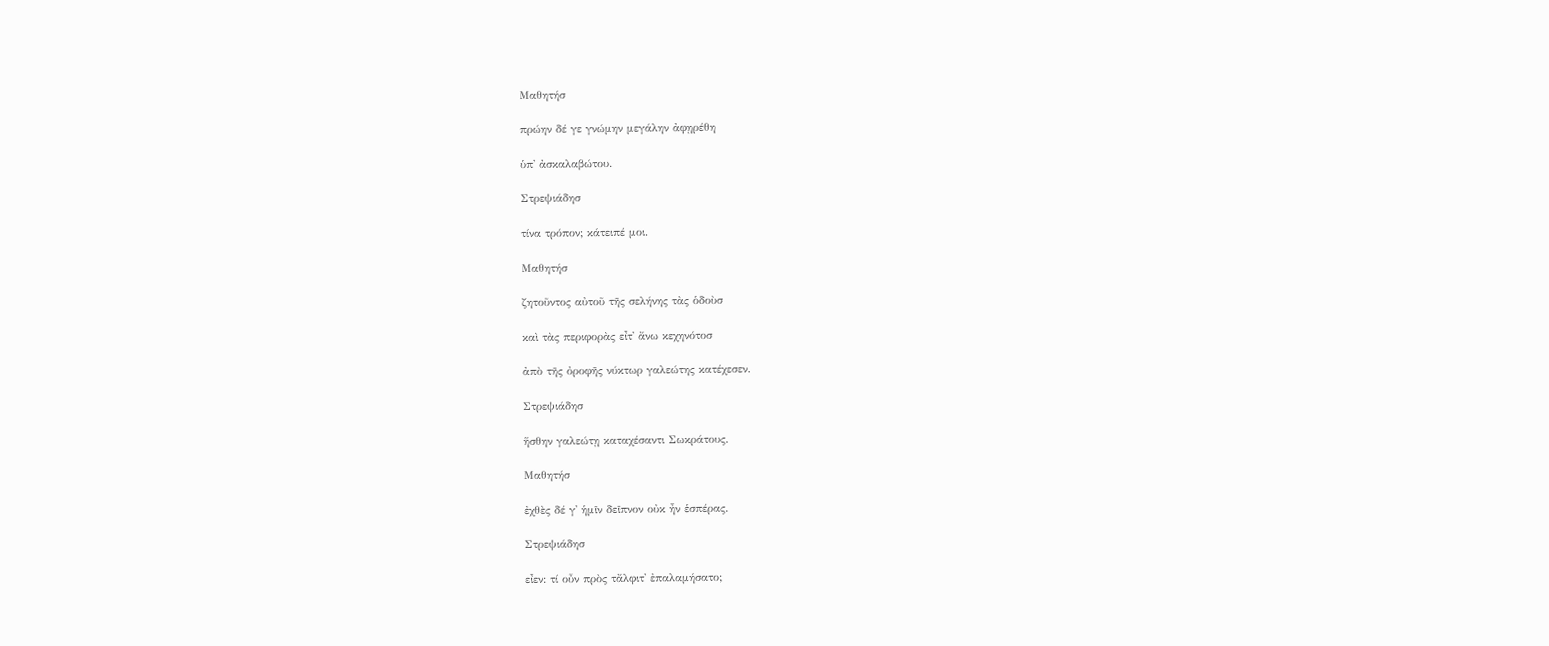Μαθητήσ

πρώην δέ γε γνώμην μεγάλην ἀφῃρέθη

ὑπ' ἀσκαλαβώτου.

Στρεψιάδησ

τίνα τρόπον; κάτειπέ μοι.

Μαθητήσ

ζητοῦντος αὐτοῦ τῆς σελήνης τὰς ὁδοὺσ

καὶ τὰς περιφορὰς εἶτ' ἄνω κεχηνότοσ

ἀπὸ τῆς ὀροφῆς νύκτωρ γαλεώτης κατέχεσεν.

Στρεψιάδησ

ἥσθην γαλεώτῃ καταχέσαντι Σωκράτους.

Μαθητήσ

ἐχθὲς δέ γ' ἡμῖν δεῖπνον οὐκ ἦν ἑσπέρας.

Στρεψιάδησ

εἶεν: τί οὖν πρὸς τἄλφιτ' ἐπαλαμήσατο;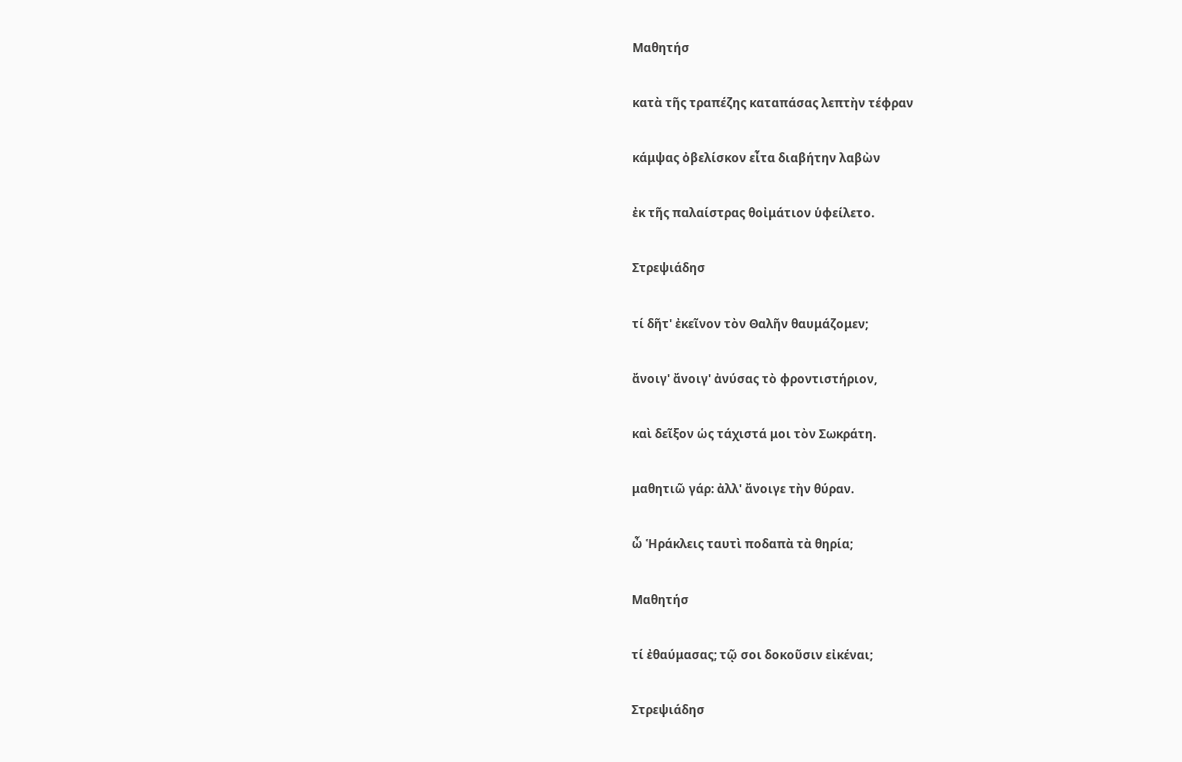Μαθητήσ

κατὰ τῆς τραπέζης καταπάσας λεπτὴν τέφραν

κάμψας ὀβελίσκον εἶτα διαβήτην λαβὼν

ἐκ τῆς παλαίστρας θοἰμάτιον ὑφείλετο.

Στρεψιάδησ

τί δῆτ' ἐκεῖνον τὸν Θαλῆν θαυμάζομεν;

ἄνοιγ' ἄνοιγ' ἀνύσας τὸ φροντιστήριον,

καὶ δεῖξον ὡς τάχιστά μοι τὸν Σωκράτη.

μαθητιῶ γάρ: ἀλλ' ἄνοιγε τὴν θύραν.

ὦ Ἡράκλεις ταυτὶ ποδαπὰ τὰ θηρία;

Μαθητήσ

τί ἐθαύμασας; τῷ σοι δοκοῦσιν εἰκέναι;

Στρεψιάδησ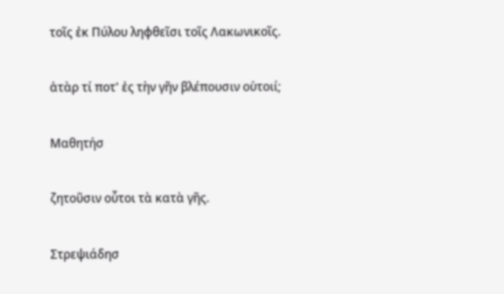τοῖς ἐκ Πύλου ληφθεῖσι τοῖς Λακωνικοῖς.

ἀτὰρ τί ποτ' ἐς τὴν γῆν βλέπουσιν οὑτοιί;

Μαθητήσ

ζητοῦσιν οὗτοι τὰ κατὰ γῆς.

Στρεψιάδησ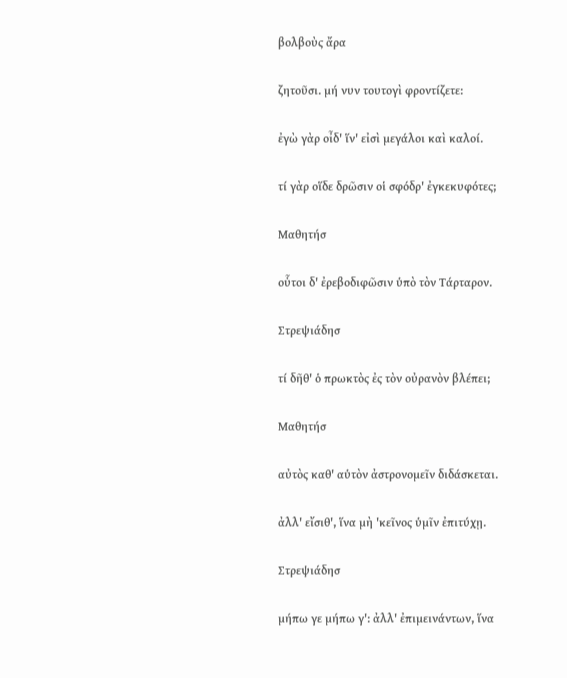βολβοὺς ἄρα

ζητοῦσι. μή νυν τουτογὶ φροντίζετε:

ἐγὼ γὰρ οἶδ' ἵν' εἰσὶ μεγάλοι καὶ καλοί.

τί γὰρ οἵδε δρῶσιν οἱ σφόδρ' ἐγκεκυφότες;

Μαθητήσ

οὗτοι δ' ἐρεβοδιφῶσιν ὑπὸ τὸν Τάρταρον.

Στρεψιάδησ

τί δῆθ' ὁ πρωκτὸς ἐς τὸν οὐρανὸν βλέπει;

Μαθητήσ

αὐτὸς καθ' αὑτὸν ἀστρονομεῖν διδάσκεται.

ἀλλ' εἴσιθ', ἵνα μὴ 'κεῖνος ὑμῖν ἐπιτύχῃ.

Στρεψιάδησ

μήπω γε μήπω γ': ἀλλ' ἐπιμεινάντων, ἵνα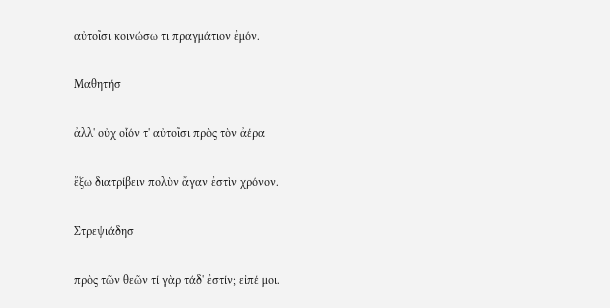αὐτοῖσι κοινώσω τι πραγμάτιον ἐμόν.

Μαθητήσ

ἀλλ' οὐχ οἷόν τ' αὐτοῖσι πρὸς τὸν ἀέρα

ἔξω διατρίβειν πολὺν ἄγαν ἐστὶν χρόνον.

Στρεψιάδησ

πρὸς τῶν θεῶν τί γὰρ τάδ' ἐστίν; εἰπέ μοι.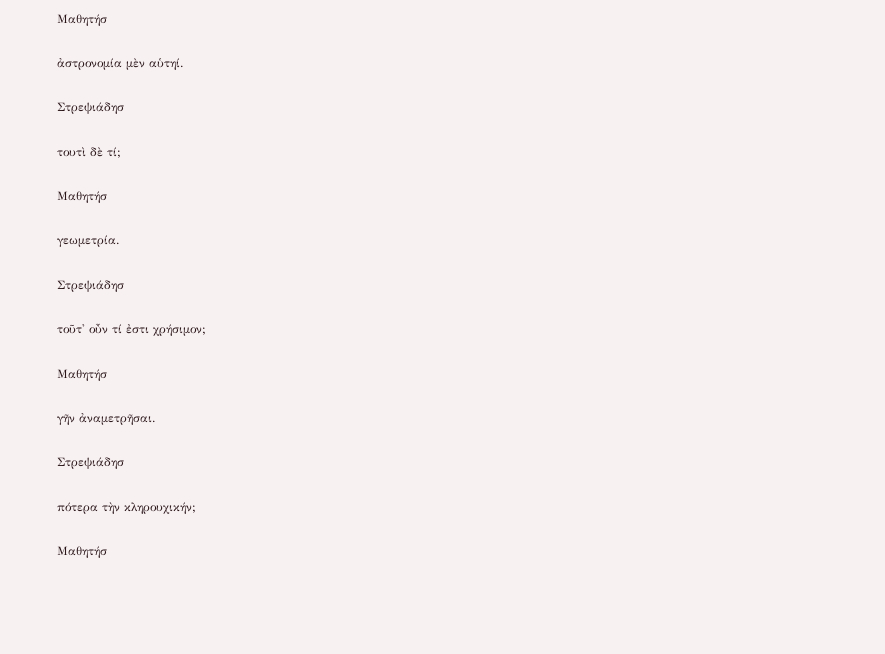Μαθητήσ

ἀστρονομία μὲν αὑτηί.

Στρεψιάδησ

τουτὶ δὲ τί;

Μαθητήσ

γεωμετρία.

Στρεψιάδησ

τοῦτ' οὖν τί ἐστι χρήσιμον;

Μαθητήσ

γῆν ἀναμετρῆσαι.

Στρεψιάδησ

πότερα τὴν κληρουχικήν;

Μαθητήσ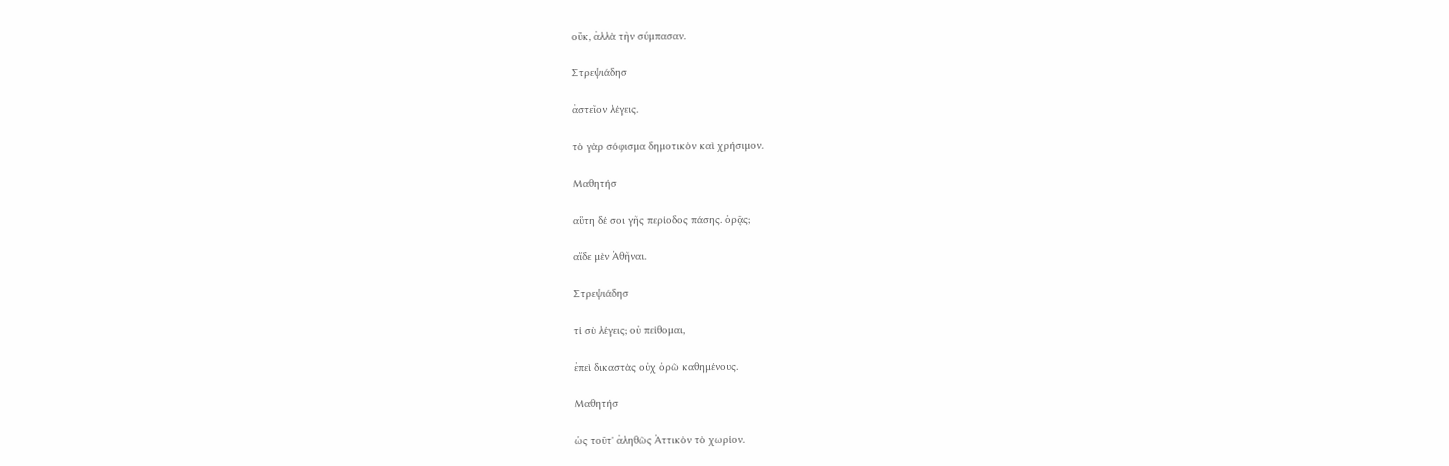οὔκ, ἀλλὰ τὴν σύμπασαν.

Στρεψιάδησ

ἀστεῖον λέγεις.

τὸ γὰρ σόφισμα δημοτικὸν καὶ χρήσιμον.

Μαθητήσ

αὕτη δέ σοι γῆς περίοδος πάσης. ὁρᾷς;

αἵδε μὲν Ἀθῆναι.

Στρεψιάδησ

τί σὺ λέγεις; οὐ πείθομαι,

ἐπεὶ δικαστὰς οὐχ ὁρῶ καθημένους.

Μαθητήσ

ὡς τοῦτ' ἀληθῶς Ἀττικὸν τὸ χωρίον.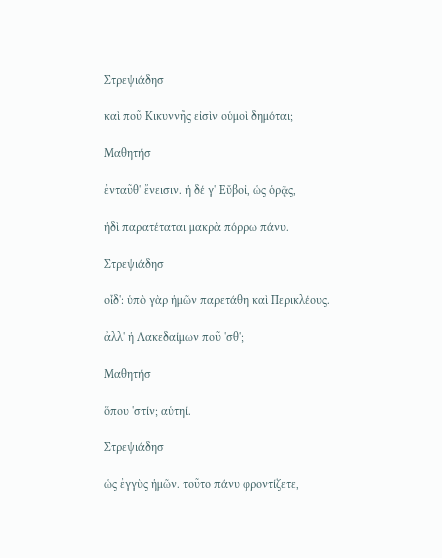Στρεψιάδησ

καὶ ποῦ Κικυννῆς εἰσὶν οὑμοὶ δημόται;

Μαθητήσ

ἐνταῦθ' ἔνεισιν. ἡ δέ γ' Εὔβοἰ, ὡς ὁρᾷς,

ἡδὶ παρατέταται μακρὰ πόρρω πάνυ.

Στρεψιάδησ

οἶδ': ὑπὸ γὰρ ἡμῶν παρετάθη καὶ Περικλέους.

ἀλλ' ἡ Λακεδαίμων ποῦ 'σθ';

Μαθητήσ

ὅπου 'στίν; αὑτηί.

Στρεψιάδησ

ὡς ἐγγὺς ἡμῶν. τοῦτο πάνυ φροντίζετε,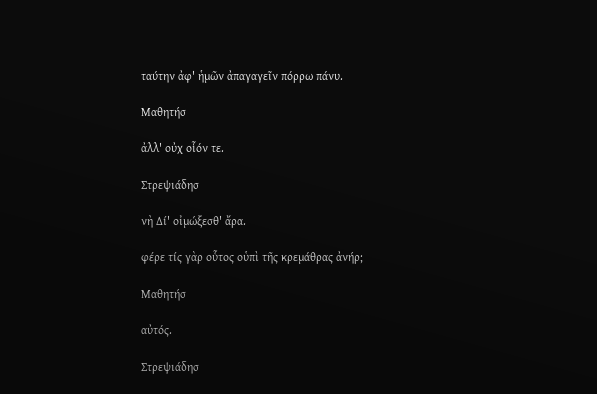ταύτην ἀφ' ἡμῶν ἀπαγαγεῖν πόρρω πάνυ.

Μαθητήσ

ἀλλ' οὐχ οἷόν τε.

Στρεψιάδησ

νὴ Δί' οἰμώξεσθ' ἄρα.

φέρε τίς γὰρ οὗτος οὑπὶ τῆς κρεμάθρας ἀνήρ;

Μαθητήσ

αὐτός.

Στρεψιάδησ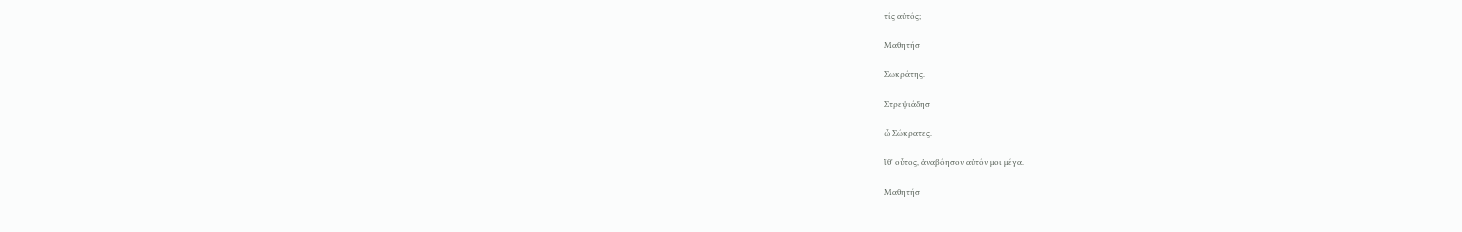τίς αὐτός;

Μαθητήσ

Σωκράτης.

Στρεψιάδησ

ὦ Σώκρατες.

ἴθ' οὗτος, ἀναβόησον αὐτόν μοι μέγα.

Μαθητήσ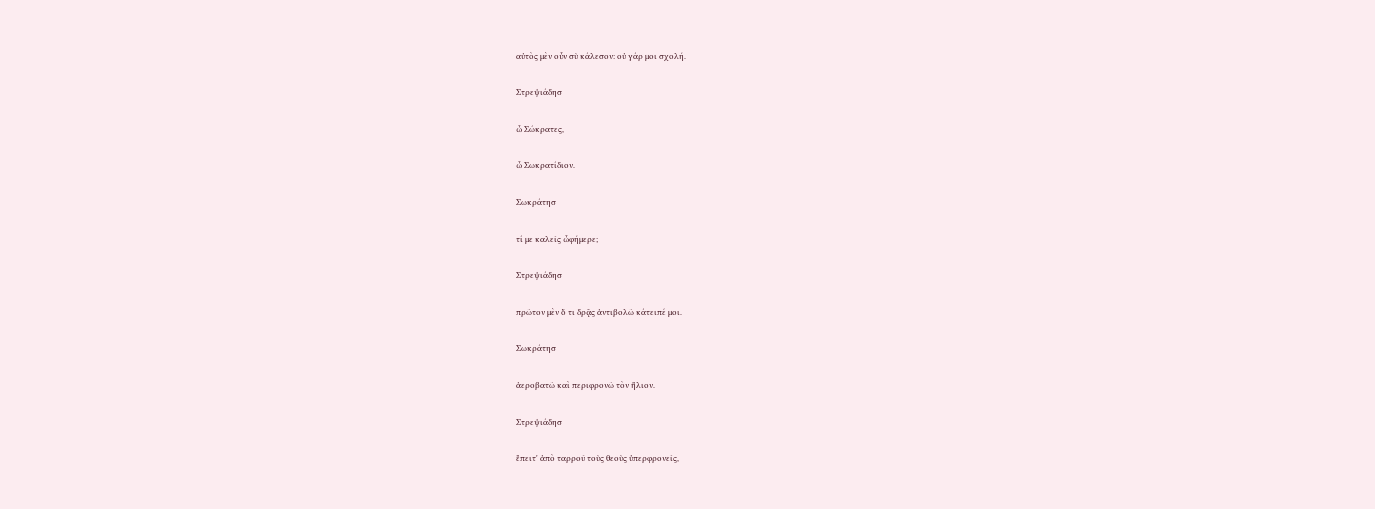αὐτὸς μὲν οὖν σὺ κάλεσον: οὐ γάρ μοι σχολή.

Στρεψιάδησ

ὦ Σώκρατες,

ὦ Σωκρατίδιον.

Σωκράτησ

τί με καλεῖς ὦφήμερε;

Στρεψιάδησ

πρῶτον μὲν ὅ τι δρᾷς ἀντιβολῶ κάτειπέ μοι.

Σωκράτησ

ἀεροβατῶ καὶ περιφρονῶ τὸν ἥλιον.

Στρεψιάδησ

ἔπειτ' ἀπὸ ταρροῦ τοὺς θεοὺς ὑπερφρονεῖς,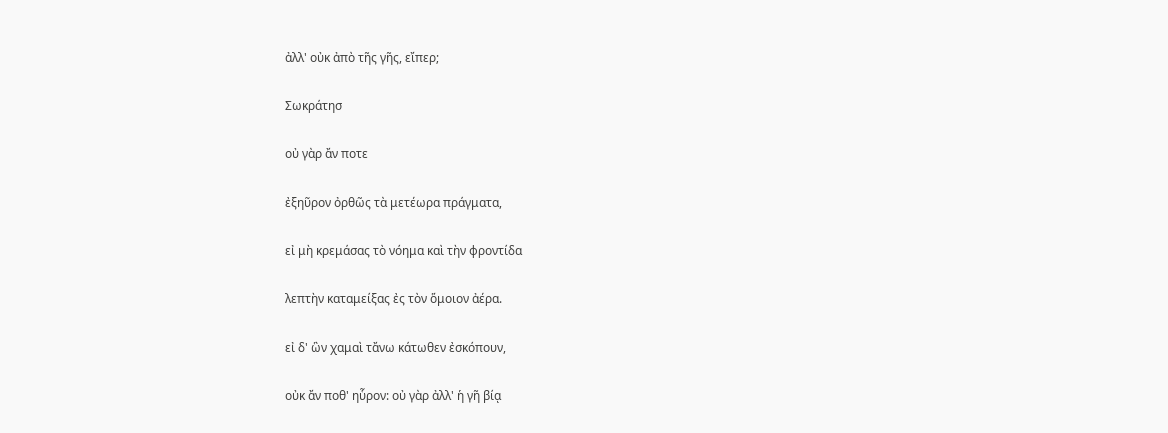ἀλλ' οὐκ ἀπὸ τῆς γῆς, εἴπερ;

Σωκράτησ

οὐ γὰρ ἄν ποτε

ἐξηῦρον ὀρθῶς τὰ μετέωρα πράγματα,

εἰ μὴ κρεμάσας τὸ νόημα καὶ τὴν φροντίδα

λεπτὴν καταμείξας ἐς τὸν ὅμοιον ἀέρα.

εἰ δ' ὣν χαμαὶ τἄνω κάτωθεν ἐσκόπουν,

οὐκ ἄν ποθ' ηὗρον: οὐ γὰρ ἀλλ' ἡ γῆ βίᾳ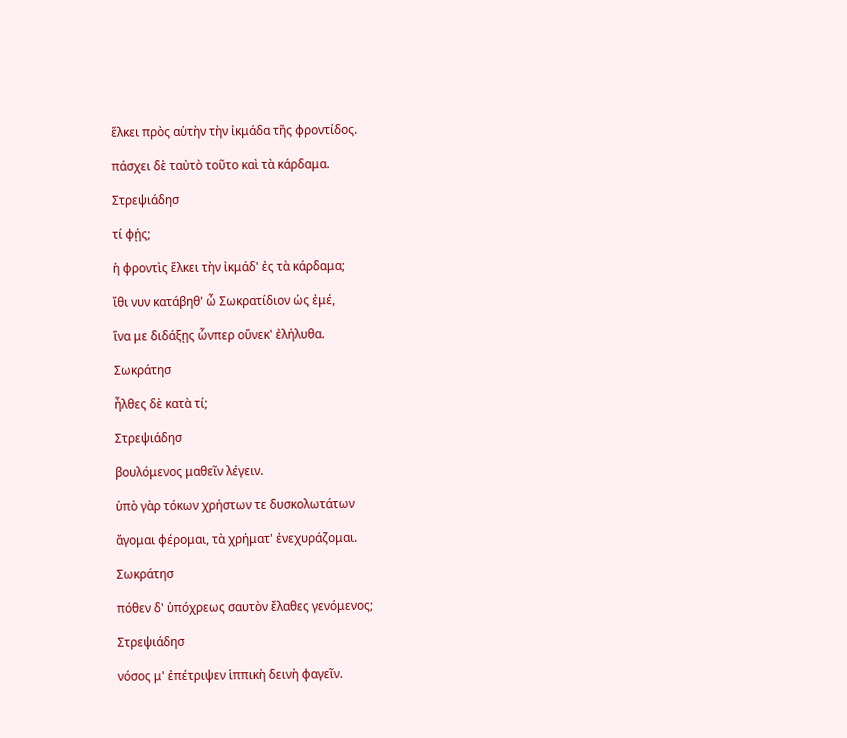ἕλκει πρὸς αὑτὴν τὴν ἰκμάδα τῆς φροντίδος.

πάσχει δὲ ταὐτὸ τοῦτο καὶ τὰ κάρδαμα.

Στρεψιάδησ

τί φῄς;

ἡ φροντὶς ἕλκει τὴν ἰκμάδ' ἐς τὰ κάρδαμα;

ἴθι νυν κατάβηθ' ὦ Σωκρατίδιον ὡς ἐμέ,

ἵνα με διδάξῃς ὧνπερ οὕνεκ' ἐλήλυθα.

Σωκράτησ

ἦλθες δὲ κατὰ τί;

Στρεψιάδησ

βουλόμενος μαθεῖν λέγειν.

ὑπὸ γὰρ τόκων χρήστων τε δυσκολωτάτων

ἄγομαι φέρομαι, τὰ χρήματ' ἐνεχυράζομαι.

Σωκράτησ

πόθεν δ' ὑπόχρεως σαυτὸν ἔλαθες γενόμενος;

Στρεψιάδησ

νόσος μ' ἐπέτριψεν ἱππικὴ δεινὴ φαγεῖν.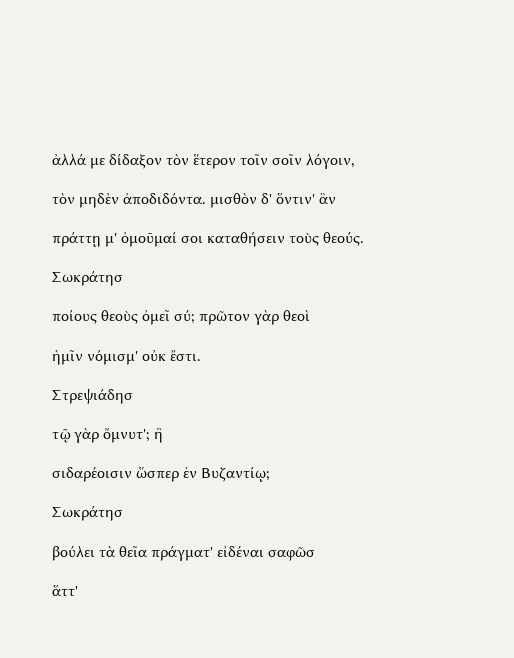ἀλλά με δίδαξον τὸν ἕτερον τοῖν σοῖν λόγοιν,

τὸν μηδὲν ἀποδιδόντα. μισθὸν δ' ὅντιν' ἂν

πράττῃ μ' ὀμοῦμαί σοι καταθήσειν τοὺς θεούς.

Σωκράτησ

ποίους θεοὺς ὀμεῖ σύ; πρῶτον γὰρ θεοὶ

ἡμῖν νόμισμ' οὐκ ἔστι.

Στρεψιάδησ

τῷ γὰρ ὄμνυτ'; ἢ

σιδαρέοισιν ὥσπερ ἐν Βυζαντίῳ;

Σωκράτησ

βούλει τὰ θεῖα πράγματ' εἰδέναι σαφῶσ

ἅττ'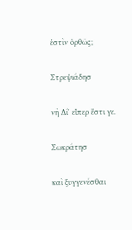ἐστὶν ὀρθῶς;

Στρεψιάδησ

νὴ Δί' εἴπερ ἔστι γε.

Σωκράτησ

καὶ ξυγγενέσθαι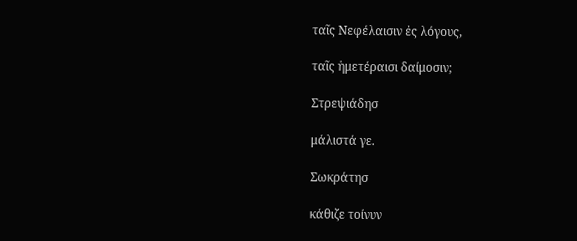ταῖς Νεφέλαισιν ἐς λόγους,

ταῖς ἡμετέραισι δαίμοσιν;

Στρεψιάδησ

μάλιστά γε.

Σωκράτησ

κάθιζε τοίνυν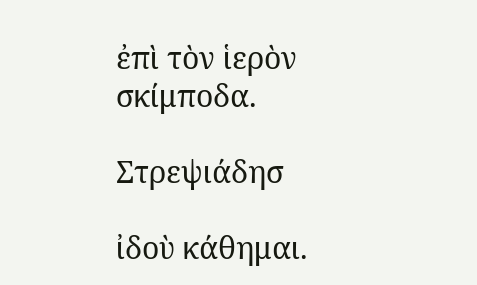ἐπὶ τὸν ἱερὸν σκίμποδα.

Στρεψιάδησ

ἰδοὺ κάθημαι.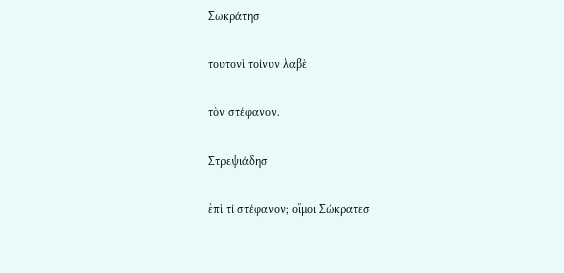Σωκράτησ

τουτονὶ τοίνυν λαβὲ

τὸν στέφανον.

Στρεψιάδησ

ἐπὶ τί στέφανον; οἴμοι Σώκρατεσ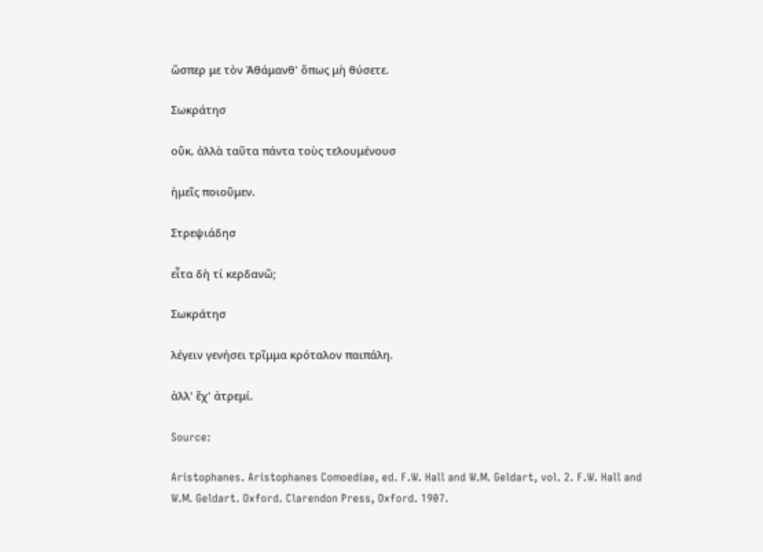ὥσπερ με τὸν Ἀθάμανθ' ὅπως μὴ θύσετε.

Σωκράτησ

οὔκ, ἀλλὰ ταῦτα πάντα τοὺς τελουμένουσ

ἡμεῖς ποιοῦμεν.

Στρεψιάδησ

εἶτα δὴ τί κερδανῶ;

Σωκράτησ

λέγειν γενήσει τρῖμμα κρόταλον παιπάλη.

ἀλλ' ἔχ' ἀτρεμί.

Source:

Aristophanes. Aristophanes Comoediae, ed. F.W. Hall and W.M. Geldart, vol. 2. F.W. Hall and W.M. Geldart. Oxford. Clarendon Press, Oxford. 1907.